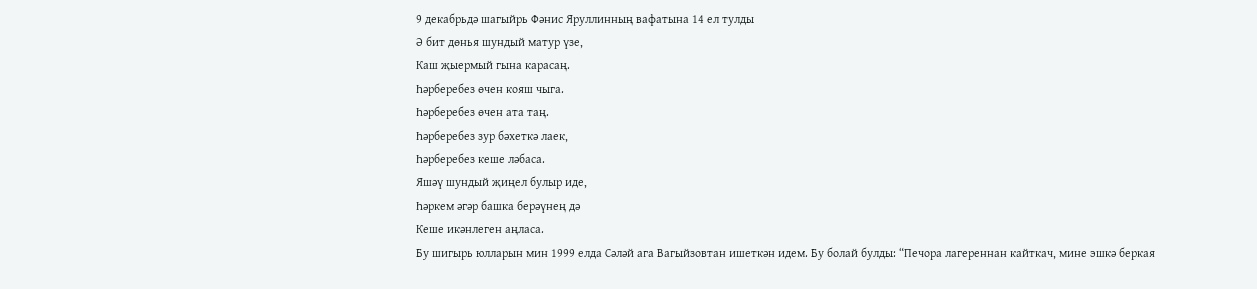9 декабрьдә шагыйрь Фәнис Яруллинның вафатына 14 ел тулды
Ә бит дөнья шундый матур үзе,
Каш җыермый гына карасаң.
Һәрберебез өчен кояш чыга.
Һәрберебез өчен ата таң.
Һәрберебез зур бәхеткә лаек,
Һәрберебез кеше ләбаса.
Яшәү шундый җиңел булыр иде,
Һәркем әгәр башка берәүнең дә
Кеше икәнлеген аңласа.
Бу шигырь юлларын мин 1999 елда Сәләй ага Вагыйзовтан ишеткән идем. Бу болай булды: “Печора лагереннан кайткач, мине эшкә беркая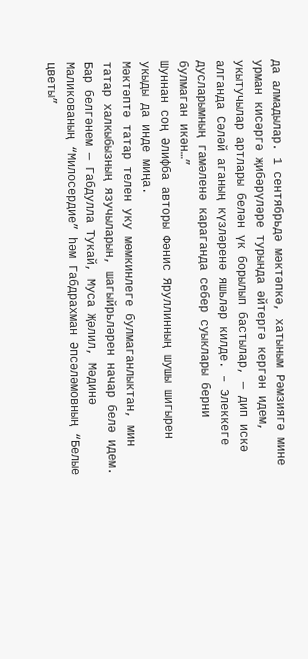да алмадылар. 1 сентябрьдә мәктәпкә, хатыным Рәмзиягә мине урман кисәргә җибәрүләре турында әйтергә кергән идем, укытучылар артлары белән үк борылып бастылар, — дип искә алганда Сәләй аганың күзләренә яшьләр килде. – Элеккеге дусларымның гамәленә караганда себер суыклары берни булмаган икән…”
Шуннан соң Әлифба авторы Фәнис Яруллинның шушы шигырен укыды да инде миңа.
Мәктәптә татар телен уку мөмкинлеге булмаганлыктан, мин татар халкыбызның язучыларын, шагыйрьләрен начар белә идем. Бар белгәнем — Габдулла Тукай, Муса Җәлил, Мәдинә Маликованың “Милосердие” һәм Габдрахман Әпсәләмовның “Белые цветы”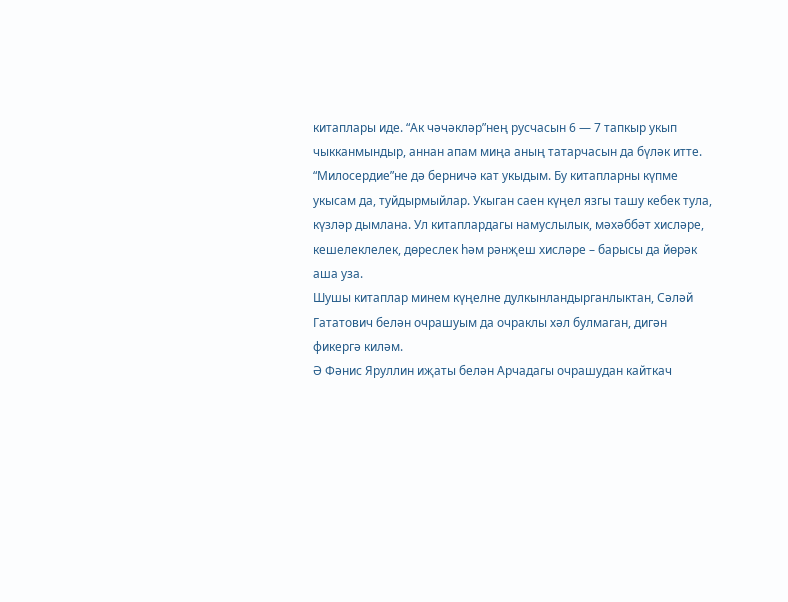китаплары иде. “Ак чәчәкләр”нең русчасын 6 — 7 тапкыр укып чыкканмындыр, аннан апам миңа аның татарчасын да бүләк итте.
“Милосердие”не дә берничә кат укыдым. Бу китапларны күпме укысам да, туйдырмыйлар. Укыган саен күңел язгы ташу кебек тула, күзләр дымлана. Ул китаплардагы намуслылык, мәхәббәт хисләре, кешелеклелек, дөреслек һәм рәнҗеш хисләре – барысы да йөрәк аша уза.
Шушы китаплар минем күңелне дулкынландырганлыктан, Сәләй Гататович белән очрашуым да очраклы хәл булмаган, дигән фикергә киләм.
Ә Фәнис Яруллин иҗаты белән Арчадагы очрашудан кайткач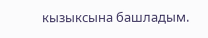кызыксына башладым.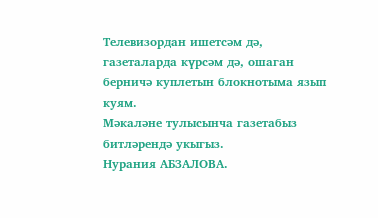Телевизордан ишетсәм дә, газеталарда күрсәм дә, ошаган берничә куплетын блокнотыма язып куям.
Мәкаләне тулысынча газетабыз битләрендә укыгыз.
Нурания АБЗАЛОВА.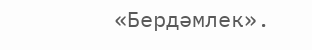«Бердәмлек».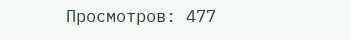Просмотров: 477